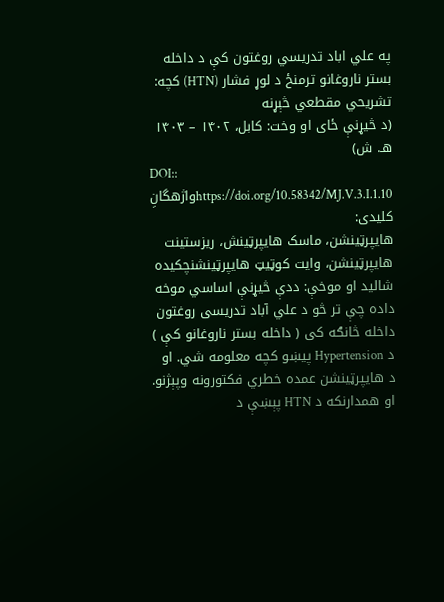په علي اباد تدریسي روغتون کې د داخله بستر ناروغانو ترمنځ د لوړ فشار (HTN) کچه: تشریحي مقطعي څېړنه
(د څیړنې ځای او وخت: کابل، ۱۴۰۲ – ۱۴۰۳ هـ. ش)
DOI::
https://doi.org/10.58342/MJ.V.3.I.1.10واژهگانِ کلیدی:
هایپرټینشن، ماسک هایپرټینش، ریزستینت هایپرټینشن، وایت کوټیټ هایپرټینشنچکیده
شالید او موخې: ددې څيړنې اساسي موخه داده چې تر څو د علي آباد تدریسی روغتون داخله څانګه کی ( داخله بستر ناروغانو کې ) د Hypertension پیښو کچه معلومه شي. او د هایپرټینشن عمده خطري فکتورونه وپېژنو. او همدارنکه د HTN پېښې د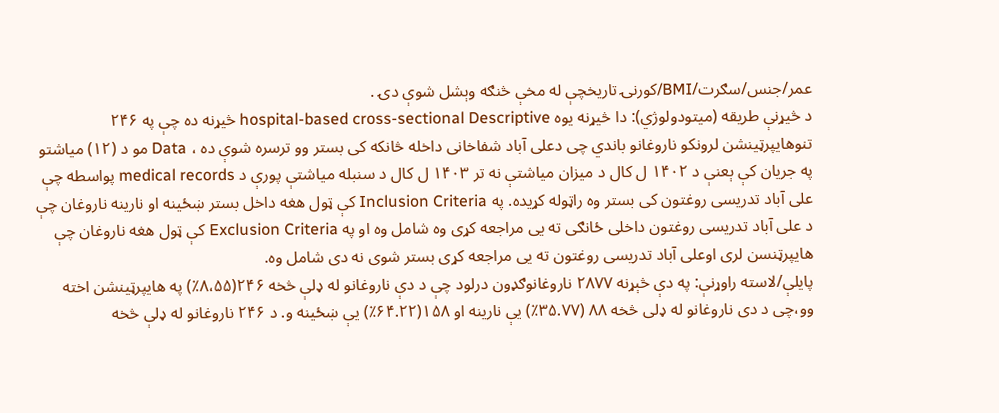عمر/جنس/سګرت/BMI/کورنۍ تاریخچې له مخې څنګه وېشل شوې دۍ .
د څیړنې طریقه (میتودولوژي): دا څیړنه يوه hospital-based cross-sectional Descriptive څيړنه ده چې په ۲۴۶ تنوهایپرټینشن لرونکو ناروغانو باندي چی دعلی آباد شفاخانی داخله څانکه کی بستر وو ترسره شوې ده ، Data مو د (۱۲) میاشتو په جریان کې ېعنې د ۱۴۰۲ ل کال د میزان میاشتې نه تر ۱۴۰۳ ل کال د سنبله میاشتې پورې د medical records پواسطه چې علی آباد تدریسی روغتون کی بستر وه راټوله کړیده. په Inclusion Criteria کې ټول هغه داخل بستر ښځينه او نارينه ناروغان چې د علی آباد تدریسی روغتون داخلی ځانګی ته یی مراجعه کړی وه شامل وه او په Exclusion Criteria کې ټول هغه ناروغان چې هایپرټنسن لری اوعلی آباد تدریسی روغتون ته یی مراجعه کړی بستر شوی نه دی شامل وه.
پایلې/لاسته راوړنې: په دې څېړنه ۲۸۷۷ ناروغانوګډون درلود چې د دې ناروغانو له ډلې څخه ۲۴۶(۸،۵۵٪) په هایپرټینشن اخته وو،چی د دی ناروغانو له ډلی څخه ۸۸ (۳۵.۷۷٪) يې نارينه او ۱۵۸(۶۴.۲۲٪) يې ښځينه و. د ۲۴۶ ناروغانو له ډلې څخه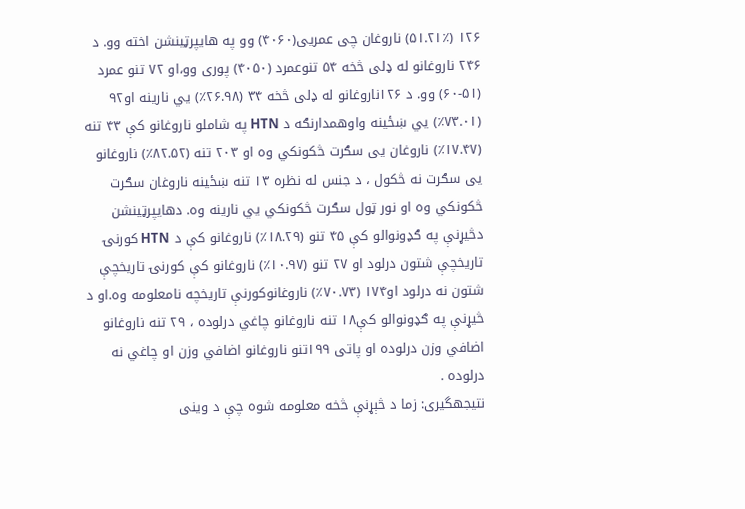۱۲۶ (۵۱.۲۱٪) ناروغان چی عمریی(۴۰۶۰) وو په هایپرټینشن اخته وو. د ۲۴۶ ناروغانو له ډلی څخه ۵۴ تنوعمرد (۴۰۵۰) پوری وو،او ۷۲ تنو عمرد (۵۱-۶۰) وو. د ۱۲۶ناروغانو له ډلی څخه ۳۴ (۲۶.۹۸٪) یي نارینه او۹۲ (۷۳.۰۱٪) یي ښځینه واوهمدارنګه د HTN په شاملو ناروغانو کې ۴۳ تنه (۱۷.۴۷٪) ناروغان یی سګرت څکونکي وه او ۲۰۳ تنه (۸۲.۵۲٪) ناروغانو یی سګرت نه څکول ، د جنس له نظره ۱۳ تنه ښځینه ناروغان سګرت څکونکي وه او نور ټول سګرت څکونکي یي نارینه وه. دهایپرټینشن دڅیړنې په ګډونوالو کې ۴۵ تنو (۱۸.۲۹٪) ناروغانو کې د HTN کورنۍ تاریخچې شتون درلود او ۲۷ تنو (۱۰.۹۷٪) ناروغانو کې کورنۍ تاریخچې شتون نه درلود او۱۷۴ (۷۰.۷۳٪) ناروغانوکورنې تاریخچه نامعلومه وه.او د څیړنې په ګډونوالو کې۱۸ تنه ناروغانو چاغي درلوده ، ۲۹ تنه ناروغانو اضافي وزن درلوده او پاتی ۱۹۹تنو ناروغانو اضافي وزن او چاغي نه درلوده .
نتیجهگیری: زما د څېړنې څخه معلومه شوه چې د وینی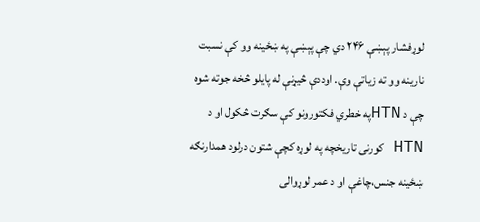لوړفشار پېښې ۲۴۶ دي چې پېښې په ښځينه وو کې نسبت نارينه وو ته زياتې وې. اوددې څیړنې له پایلو څخه جوته شوه چې د HTNپه خطري فکتورونو کې سګرت څکول او د HTN کورنی تاریخچه په لوړه کچې شتون درلود همدارنګه ښځینه جنس،چاغې او د عمر لوړوالی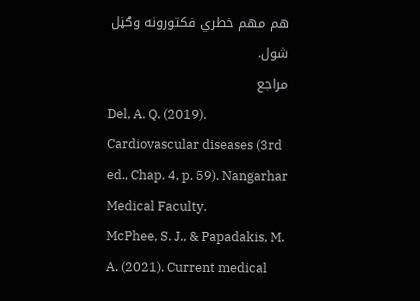هم مهم خطري فکتورونه وګڼل شول.
مراجع
Del, A. Q. (2019). Cardiovascular diseases (3rd ed., Chap. 4, p. 59). Nangarhar Medical Faculty.
McPhee, S. J., & Papadakis, M. A. (2021). Current medical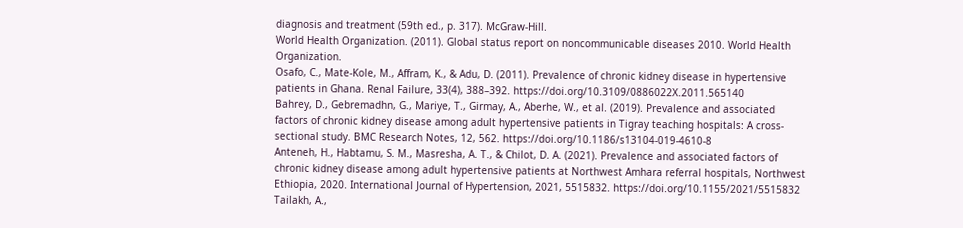diagnosis and treatment (59th ed., p. 317). McGraw-Hill.
World Health Organization. (2011). Global status report on noncommunicable diseases 2010. World Health Organization.
Osafo, C., Mate-Kole, M., Affram, K., & Adu, D. (2011). Prevalence of chronic kidney disease in hypertensive patients in Ghana. Renal Failure, 33(4), 388–392. https://doi.org/10.3109/0886022X.2011.565140
Bahrey, D., Gebremadhn, G., Mariye, T., Girmay, A., Aberhe, W., et al. (2019). Prevalence and associated factors of chronic kidney disease among adult hypertensive patients in Tigray teaching hospitals: A cross-sectional study. BMC Research Notes, 12, 562. https://doi.org/10.1186/s13104-019-4610-8
Anteneh, H., Habtamu, S. M., Masresha, A. T., & Chilot, D. A. (2021). Prevalence and associated factors of chronic kidney disease among adult hypertensive patients at Northwest Amhara referral hospitals, Northwest Ethiopia, 2020. International Journal of Hypertension, 2021, 5515832. https://doi.org/10.1155/2021/5515832
Tailakh, A.,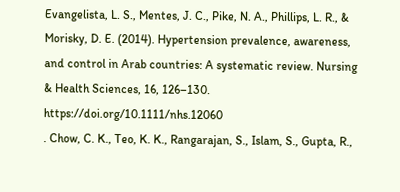Evangelista, L. S., Mentes, J. C., Pike, N. A., Phillips, L. R., & Morisky, D. E. (2014). Hypertension prevalence, awareness, and control in Arab countries: A systematic review. Nursing & Health Sciences, 16, 126–130. https://doi.org/10.1111/nhs.12060
. Chow, C. K., Teo, K. K., Rangarajan, S., Islam, S., Gupta, R.,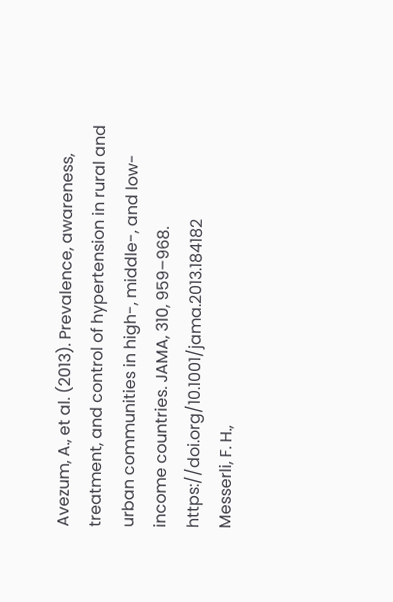Avezum, A., et al. (2013). Prevalence, awareness, treatment, and control of hypertension in rural and urban communities in high-, middle-, and low-income countries. JAMA, 310, 959–968. https://doi.org/10.1001/jama.2013.184182
Messerli, F. H.,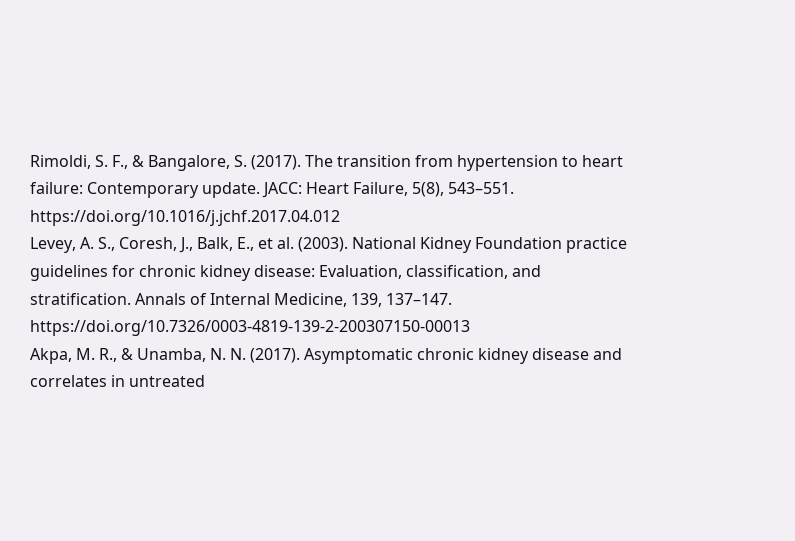Rimoldi, S. F., & Bangalore, S. (2017). The transition from hypertension to heart failure: Contemporary update. JACC: Heart Failure, 5(8), 543–551. https://doi.org/10.1016/j.jchf.2017.04.012
Levey, A. S., Coresh, J., Balk, E., et al. (2003). National Kidney Foundation practice guidelines for chronic kidney disease: Evaluation, classification, and stratification. Annals of Internal Medicine, 139, 137–147. https://doi.org/10.7326/0003-4819-139-2-200307150-00013
Akpa, M. R., & Unamba, N. N. (2017). Asymptomatic chronic kidney disease and correlates in untreated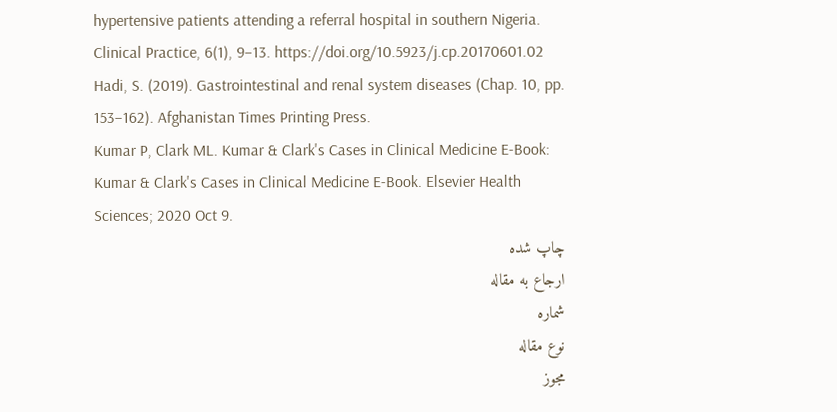hypertensive patients attending a referral hospital in southern Nigeria. Clinical Practice, 6(1), 9–13. https://doi.org/10.5923/j.cp.20170601.02
Hadi, S. (2019). Gastrointestinal and renal system diseases (Chap. 10, pp. 153–162). Afghanistan Times Printing Press.
Kumar P, Clark ML. Kumar & Clark's Cases in Clinical Medicine E-Book: Kumar & Clark's Cases in Clinical Medicine E-Book. Elsevier Health Sciences; 2020 Oct 9.
چاپ شده
ارجاع به مقاله
شماره
نوع مقاله
مجوز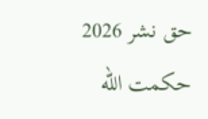حق نشر 2026 حکمت الله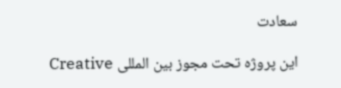سعادت

این پروژه تحت مجوز بین المللی Creative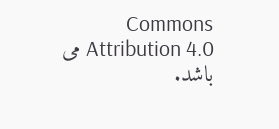Commons Attribution 4.0 می باشد.